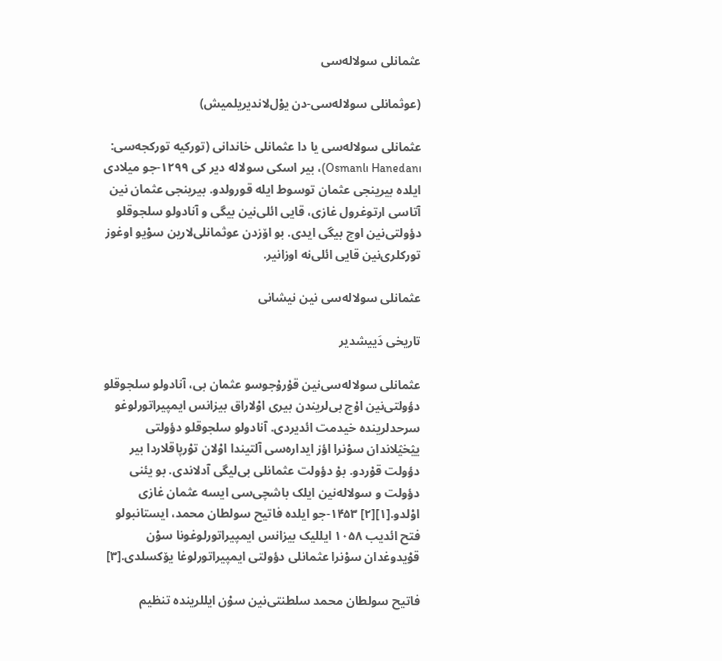عثمانلی سولاله‌سی

(عوثمانلی سولاله‌سی-دن يوْل‌لاندیریلمیش)

عثمانلی سولاله‌سی یا دا عثمانلی خاندانی (تورکیه تورکجه‌سی: Osmanlı Hanedanı)، بیر اسکی سولاله دیر کی ۱۲۹۹-جو میلادی ایلده بیرینجی عثمان توسوط ایله قورولدو. بیرینجی عثمان نین آتاسی ارتوغرول غازی، قایی ائلی‌نین بیگی و آنادولو سلجوقلو دؤولتی‌نین اوج بیگی ایدی. بو اۆزدن عوثمانلی‌لارین سوْیو اوغوز تورکلری‌‌‌‌نین قایی ائلی‌نه اوزانیر.

عثمانلی سولاله‌سی نین نیشانی

تاریخی دَییشدیر

عثمانلی سولاله‌سی‌نین قۇرۇجوسو عثمان بی، آنادولو سلجوقلو دؤولتی‌نین اۇج بی‌لریندن بیری اوْلاراق بیزانس ایمپیراتورلوغو سرحدلرینده خیدمت ائدیردی. آنادولو سلجوقلو دؤولتی یؽخؽلاندان سوْنرا اؤز ایداره‌سی آلتیندا اوْلان توْرپاقلاردا بیر دؤولت قۇردو. بۇ دؤولت عثمانلی بی‌لیگی آدلاندی. بو یئنی دؤولت و سولاله‌نین ایلک باشچی‌سی ایسه عثمان غازی اوْلدو.[۱][۲] ۱۴۵۳-جو ایلده فاتیح سولطان محمد، ایستانبولو فتح ائدیب ۱۰۵۸ ایللیک بیزانس ایمپیراتورلوغونا سوْن قوْیدوغدان سوْنرا عثمانلی دؤولتی ایمپیراتورلوغا یۆکسلدی.[۳]

فاتیح سولطان محمد سلطنتی‌نین سوْن ایللرینده تنظیم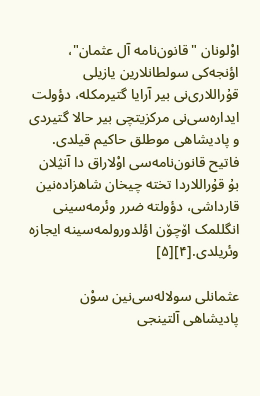اوْلونان "قانون‌نامه آل عثمان"، اؤنجه‌کی سولطانلارین یازیلی قۇراللاری‌نی بیر آرایا گتیرمکله، دؤولت ایداره‌سی‌نی مرکزیتچی بیر حالا گتیردی و پادیشاهی موطلق حاکیم قیلدی. فاتیح قانون‌نامه‌سی اوْلاراق دا آنؽلان بۇ قۇراللاردا تخته چیخان شاهزاده‌نین قارداشی، دؤولته ضرر وئرمه‌سینی انگللمک اۆچۆن اؤلدورولمه‌سینه ایجازه وئریلدی.[۴][۵]

عثمانلی سولاله‌سی‌نین سوْن پادیشاهی آلتینجی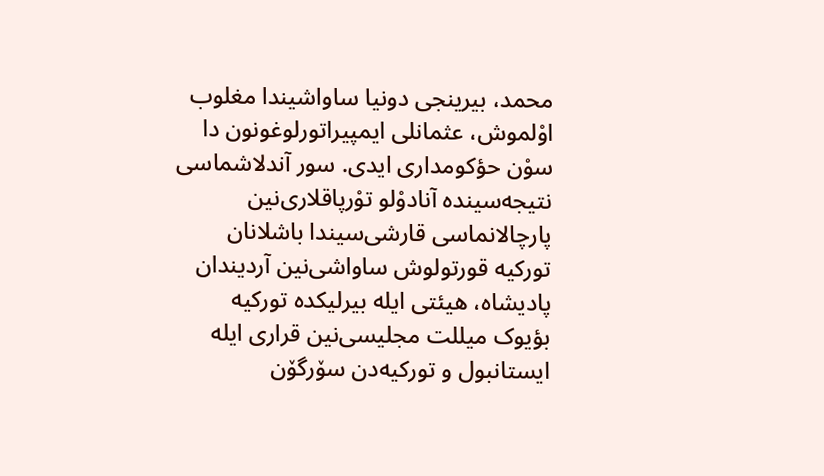محمد، بیرینجی دونیا ساواشیندا مغلوب اوْلموش، عثمانلی ایمپیراتورلوغونون دا سوْن حؤکومداری ایدی. سور آندلاشماسی نتیجه‌سینده آنادوْلو توْرپاقلاری‌نین پارچالانماسی قارشی‌سیندا باشلانان تورکیه قورتولوش ساواشی‌نین آردیندان پادیشاه، هیئتی ایله بیرلیکده تورکیه بؤیوک میللت مجلیسی‌نین قراری ایله ایستانبول و تورکیه‌دن سۆرگۆن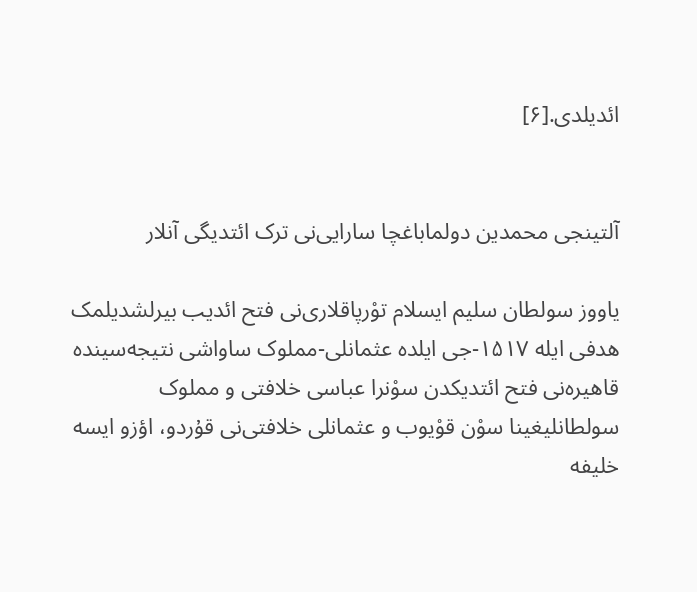ائدیلدی.[۶]


آلتینجی محمدین دولماباغچا سارایی‌نی ترک ائتدیگی آنلار

یاووز سولطان سلیم ایسلام توْرپاقلاری‌نی فتح ائدیب بیرلشدیلمک هدفی ایله ۱۵۱۷-جی ایلده عثمانلی-مملوک ساواشی نتیجه‌سینده قاهیره‌نی فتح ائتدیکدن سوْنرا عباسی خلافتی و مملوک سولطانلیغینا سوْن قوْیوب و عثمانلی خلافتی‌نی قۇردو، اؤزو ایسه خلیفه‌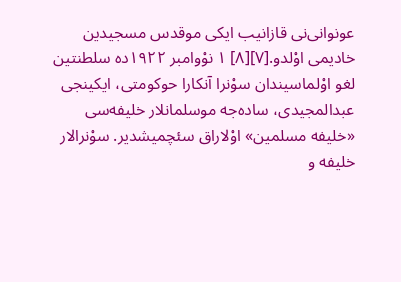عونوانی‌نی قازانیب ایکی موقدس مسجیدین خادیمی اوْلدو.[۷][۸] ۱ نوْوامبر ۱۹۲۲ده سلطنتین لغو اوْلماسیندان سوْنرا آنکارا حوکومتی، ایکینجی عبدالمجیدی، ساده‌جه موسلمانلار خلیفه‌سی «خلیفه مسلمین» اوْلاراق سئچمیشدیر. سوْنرالار خلیفه و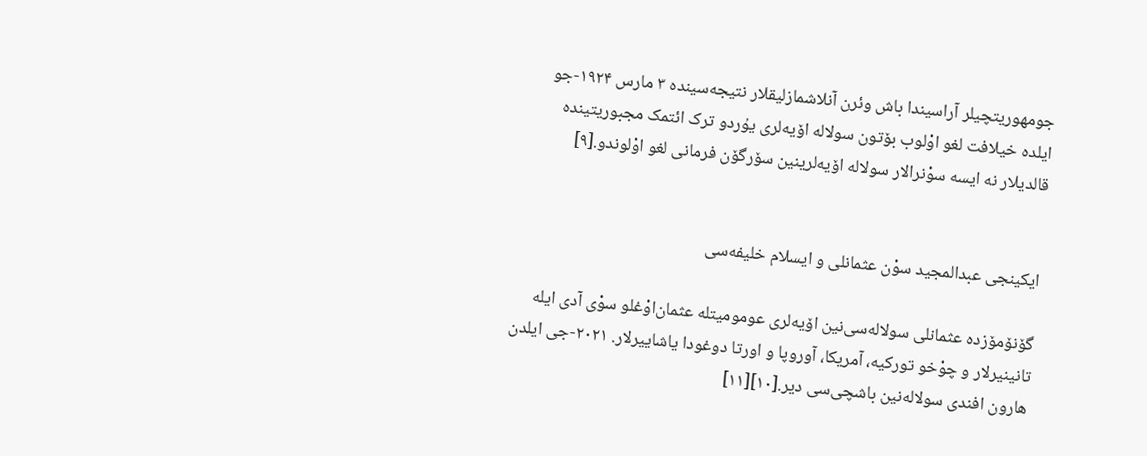جومهوریتچیلر آراسیندا باش وئرن آنلاشمازلیقلار نتیجه‌سینده ۳ مارس ۱۹۲۴-جو ایلده خیلافت لغو اوْلوب بۆتون سولاله اۆیه‌لری یۇردو ترک ائتمک مجبوریتینده قالدیلار نه ایسه سوْنرالار سولاله اۆیه‌لرینین سۆرگۆن فرمانی لغو اوْلوندو.[۹]


ایکینجی عبدالمجید سوْن عثمانلی و ایسلام خلیفه‌سی

گۆنۆمۆزده عثمانلی سولاله‌سی‌نین اۆیه‌لری عومومیتله عثمان‌اوْغلو سوْی آدی ایله تانینیرلار و چوْخو تورکیه، آمریکا، آوروپا و اورتا دوغودا یاشاییرلار. ۲۰۲۱-جی ایلدن هارون افندی سولاله‌نین باشچی‌سی دیر.[۱۰][۱۱]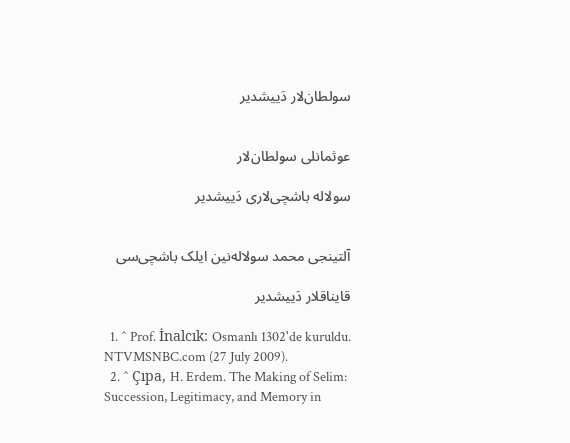سولطان‌لار دَییشدیر


عوثمانلی سولطان‌لار

سولاله باشچی‌لاری دَییشدیر


آلتینجی محمد سولاله‌نین ایلک باشچی‌سی

قایناقلار دَییشدیر

  1. ^ Prof. İnalcık: Osmanlı 1302'de kuruldu. NTVMSNBC.com (27 July 2009).
  2. ^ Çıpa, H. Erdem. The Making of Selim: Succession, Legitimacy, and Memory in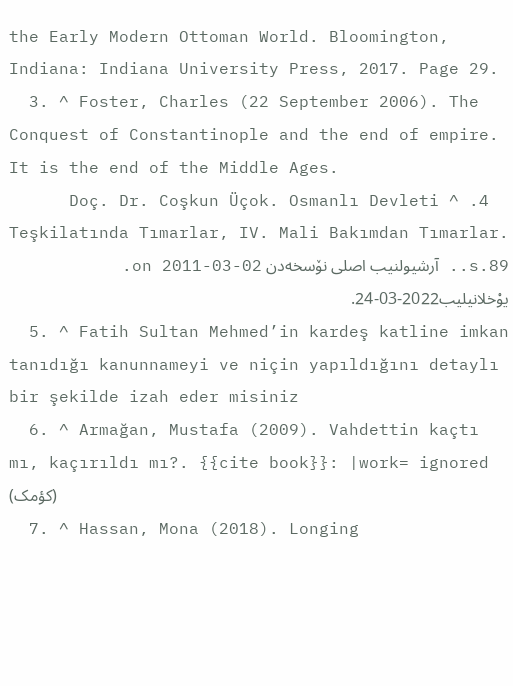the Early Modern Ottoman World. Bloomington, Indiana: Indiana University Press, 2017. Page 29.
  3. ^ Foster, Charles (22 September 2006). The Conquest of Constantinople and the end of empire. It is the end of the Middle Ages.
  4. ^ Doç. Dr. Coşkun Üçok. Osmanlı Devleti Teşkilatında Tımarlar, IV. Mali Bakımdan Tımarlar. s.89.. آرشیولنیب اصلی نۆسخه‌دن on 2011-03-02. یوْخلانیلیب2022-03-24.
  5. ^ Fatih Sultan Mehmed’in kardeş katline imkan tanıdığı kanunnameyi ve niçin yapıldığını detaylı bir şekilde izah eder misiniz
  6. ^ Armağan, Mustafa (2009). Vahdettin kaçtı mı, kaçırıldı mı?. {{cite book}}: |work= ignored (کؤمک)
  7. ^ Hassan, Mona (2018). Longing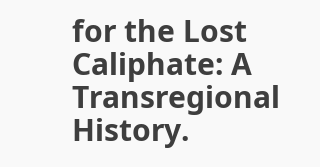for the Lost Caliphate: A Transregional History.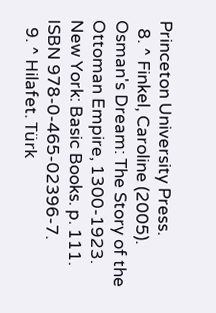Princeton University Press.
  8. ^ Finkel, Caroline (2005). Osman's Dream: The Story of the Ottoman Empire, 1300-1923. New York: Basic Books. p. 111. ISBN 978-0-465-02396-7.
  9. ^ Hilafet. Türk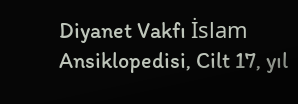Diyanet Vakfı İslam Ansiklopedisi, Cilt 17, yıl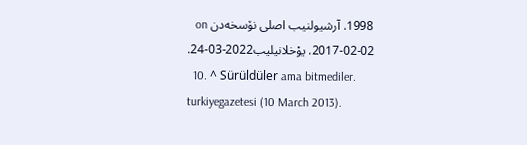1998. آرشیولنیب اصلی نۆسخه‌دن on 2017-02-02. یوْخلانیلیب2022-03-24.
  10. ^ Sürüldüler ama bitmediler. turkiyegazetesi (10 March 2013).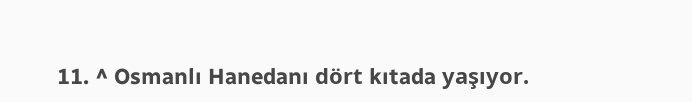11. ^ Osmanlı Hanedanı dört kıtada yaşıyor.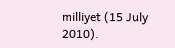milliyet (15 July 2010).